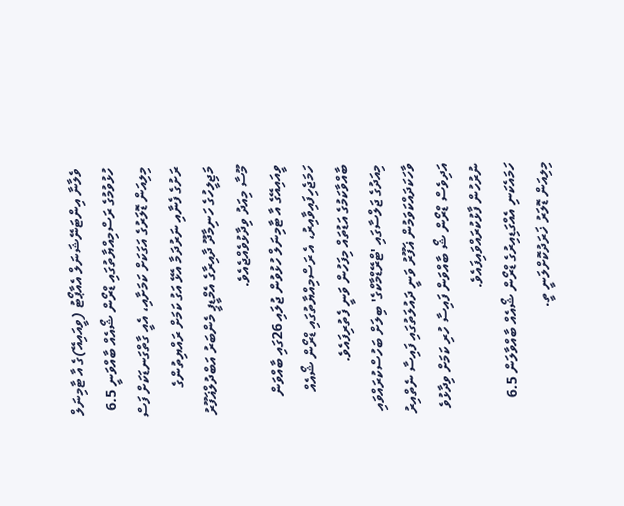ވެލާނާ އިންޓަނޭޝަނަލް އެއާޕޯޓު (ވީއައިއޭ)ގެ އާ ޓާމިނަލް ހުޅުވުމުގެ ރަސްމިއްޔާތުގައި ޑްރޯން ޝޯއެއް ބާއްވަނީ 6.5 މިލިއަން ޑޮލަރުގެ އަގަކަށް ކަމަށާއި، އެއީ ގާތްގަނޑަކަށް ފަސް ރަށުގެ ފެނާއި ނަރުދަމާ އެޅޭ އަގު ކަމަށް ރައްޔިތުންގެ މަޖިލީހުގެ ހަނިމާދޫ ދާއިރާގެ އެމްޑީޕީ މެންބަރު އަބްދުލްޣަފޫރު މޫސާ މިއަދު ވިދާޅުވެއްޖެއެވެ.
ވީއައިއޭގެ އާ ޓާމިނަލް ހުޅުވުން ޖުލައި 26ގައި ބާއްވަން ހަމަޖެހިފައިވާއިރު، އެ ރަސްމިއްޔާތުގައި ޑްރޯން ޝޯއެއް ބާއްވާކަމުގެ އަޑުތައް މިފަހުން ވަނީ ފެތުރިފައެވެ.
މިއަދުގެ ޖަލްސާގައި 'ޓްރޭޑްމާކްގެ' ބިލަށް ބަހުސްކުރައްވައި ވާހަކަދައްކަވަމުން ޣަފޫރު ވަނީ ދައުލަތުގައި ފައިސާ ނެތްއިރު އަދިވެސް ޑްރޯން ޝޯ ބާއްވަން ފައިސާ ހުރި ކަމަށް ވިދާޅުވެ ނުރުހުން ފާޅުކުރައްވައިފައެވެ.
ހަމައެކަނި އެއްގަޑިއިރުގެ ޑްރޯން ޝޯއެއް ބާއްވާލަން 6.5 މިލިއަން ޑޮލަރު ޚަރަދުކޮށްލަނީ ތީ.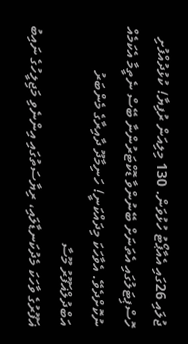ޖުލައި 26ގައި އެއާޕޯޓު ހުޅުވަން. 130 މިލިއަން ރުފިޔާ! ކުޅުދުއްފުށި ހޮސްޕިޓަލުގައި އެތަނަށް ބޭނުންވާ ޑޮކްޓަރުންނާ ބޭސް ނެތީމާ އެކަމެއް ނުކޮށްދެވޭ. އެވާހަކަ މިދައްކަނީ! ހަނިމާދޫ ދާއިރާގެ މެންބަރު އަބްދުލްޣަފޫރު މޫސާ
ޣަފޫރުގެ ވާހަކަ މެދުކަނޑާލައި، ރިޔާސަތުގައި އިންނެވި މަޖިލީހުގެ ނައިބު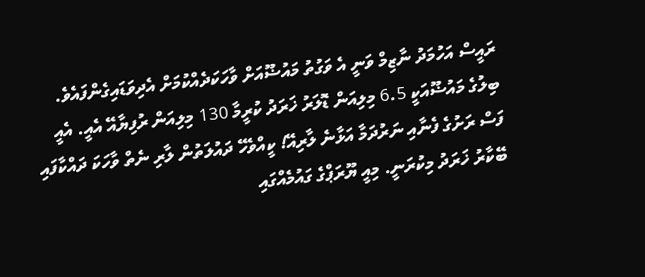ރައީސް އަހުމަދު ނާޒިމް ވަނީ އެ ވަގުތު މައުޟޫއަށް ވާހަކަދެއްކުމަށް އެދިވަޑައިގެންފައެވެ.
ބިލުގެ މައުޟޫއަކީ 6.5 މިލިއަން ޑޮލަރު ޚަރަދު ކުރީމާ 130 މިލިއަން ރުފިޔާއޭ އެއީ. އެއީ ފަސް ރަށުގެ ފެނާއި ނަރުދަމާ އަޅާނެ ލާރިއޭ! ކީއްވެހޭ ދައުލަތުން ލާރި ނެތް ވާހަކަ ދައްކާފައި ބޭކާރު ޚަރަދު މިކުރަނީ. މިއީ ޔޫރަޕްގެ ގައުމެއްގައި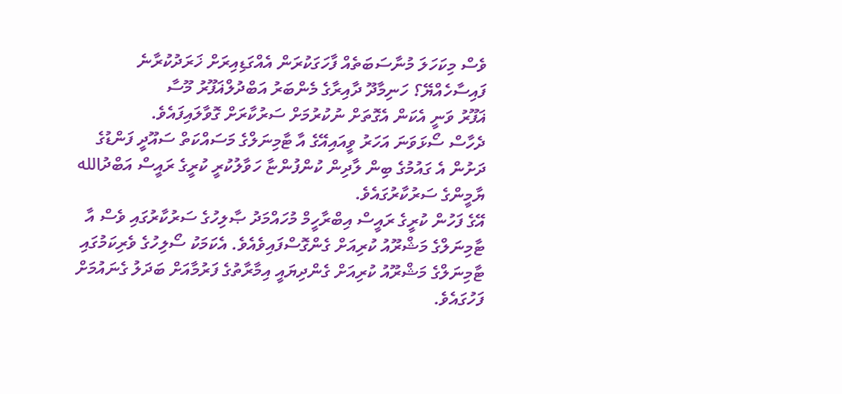ވެސް މިކަހަލަ މުނާސަބަތެއް ފާހަގަކުރަން އެއްގަޑިއިރަށް ޚަރަދުކުރާނެ ފައިސާހެއްޔޭ؟ ހަނިމާދޫ ދާއިރާގެ މެންބަރު އަބްދުލްޣަފޫރު މޫސާ
ޣަފޫރު ވަނީ އެކަން އެގޮތަށް ނުކުރުމަށް ސަރުކާރަށް ގޮވާލައިފައެވެ.
ދެހާސް ސޯޅަވަނަ އަހަރު ވީއައިއޭގެ އާ ޓާމިނަލްގެ މަސައްކަތް ސައޫދީ ފަންޑުގެ ދަށުން އެ ގައުމުގެ ބިން ލާދިން ކުންފުންޏާ ހަވާލުކުރީ ކުރީގެ ރައީސް އަބްދުالله ޔާމީންގެ ސަރުކާރުގައެވެ.
އޭގެ ފަހުން ކުރީގެ ރައީސް އިބްރާހީމް މުހައްމަދު ޞާލިހުގެ ސަރުކާރުގައި ވެސް އާ ޓާމިނަލްގެ މަޝްރޫއު ކުރިއަށް ގެންގޮސްފައިވެއެވެ. އެކަމަކު ސޯލިހުގެ ވެރިކަމުގައި ޓާމިނަލްގެ މަޝްރޫއު ކުރިއަށް ގެންދިޔައީ އިމާރާތުގެ ފަރުމާއަށް ބަދަލު ގެނައުމަށް ފަހުގައެވެ.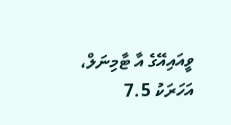ވީއައިއޭގެ އާ ޓާމިނަލް، އަހަރަކު 7.5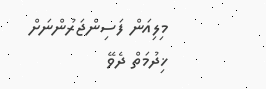މިލިއަން ފަސިންޖަރުންނަށް ޚިދުމަތް ދެވޭ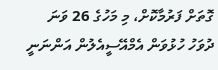ގޮތަށް ފަރުމާކޮށް، މި މަހުގެ 26 ވަނަ ދުވަހު ހުޅުވަން އެމްއޭސީއެލުން އަންނަނީ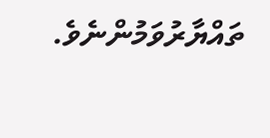ތައްޔާރުވަމުންނެވެ.